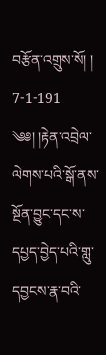བརྩོན་འགྲུས་སོ། ། 7-1-191 ༄༅། །རྟེན་འབྲེལ་ལེགས་པའི་སྒོ་ནས་སྔོན་བྱུང་དང་ས་ དཔྱད་བྱེད་པའི་གླུ་དབྱངས་རྣ་བའི་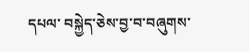དཔལ་ བསྐྱེད་ཅེས་བྱ་བ་བཞུགས་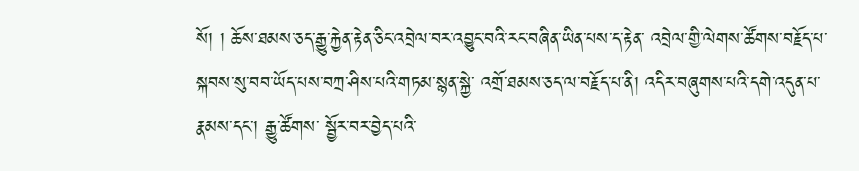སོ། ། ཆོས་ཐམས་ཅད་རྒྱུ་རྐྱེན་རྟེན་ཅིང་འབྲེལ་བར་འབྱུང་བའི་རང་བཞིན་ཡིན་པས་ད་རྟེན་ འབྲེལ་གྱི་ལེགས་ཚོགས་བརྗོད་པ་སྐབས་སུ་བབ་ཡོད་པས་བཀྲ་ཤིས་པའི་གཏམ་སྙན་སྐྱེ་ འགྲོ་ཐམས་ཅད་ལ་བརྗོད་པ་ནི། འདིར་བཞུགས་པའི་དགེ་འདུན་པ་རྣམས་དང་། རྒྱུ་ཚོགས་ སྦྱོར་བར་བྱེད་པའི་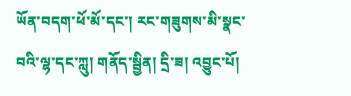ཡོན་བདག་ཕོ་མོ་དང་། རང་གཟུགས་མི་སྣང་བའི་ལྷ་དང་ཀླུ། གནོད་སྦྱིན། དྲི་ཟ། འབྱུང་པོ།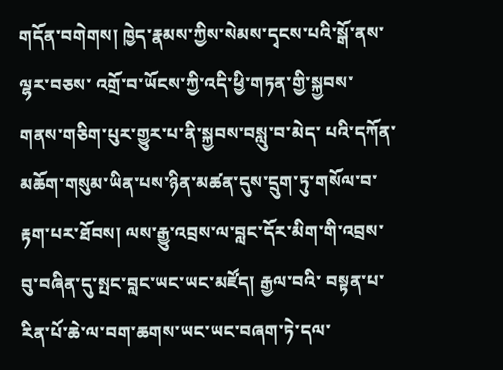གདོན་བགེགས། ཁྱེད་རྣམས་ཀྱིས་སེམས་དྭངས་པའི་སྒོ་ནས་ལྷར་བཅས་ འགྲོ་བ་ཡོངས་ཀྱི་འདི་ཕྱི་གཏན་གྱི་སྐྱབས་གནས་གཅིག་པུར་གྱུར་པ་ནི་སྐྱབས་བསླུ་བ་མེད་ པའི་དཀོན་མཆོག་གསུམ་ཡིན་པས་ཉིན་མཚན་དུས་དྲུག་ཏུ་གསོལ་བ་རྟག་པར་ཐོབས། ལས་རྒྱུ་འབྲས་ལ་བླང་དོར་མིག་གི་འབྲས་བུ་བཞིན་དུ་སྤང་བླང་ཡང་ཡང་མཛོད། རྒྱལ་བའི་ བསྟན་པ་རིན་པོ་ཆེ་ལ་བག་ཆགས་ཡང་ཡང་བཞག་ཏེ་དལ་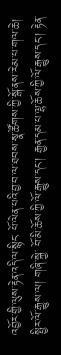འབྱོར་གྱི་ལུས་རྟེན་འདི་ལ་སྙིང་ པོ་ལེན་པའི་བྱ་བ་ལ་ཐབས་སྣ་ཚོགས་ཀྱི་སྒོ་ནས་རེམ་པ་གལ་ཆེ། སྤྱིར་ལོ་རྒྱུས་ལ། གཞི་སྐྱེ་ བོ་མི་ཆོས་ཀྱི་ལོ་རྒྱུས་དང་། རྒྱན་དམ་པ་ལྷ་ཆོས་ཀྱི་ལོ་རྒྱུས་དང་། རྟེན་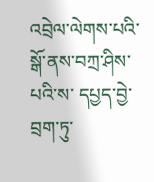འབྲེལ་ལེགས་པའི་སྒོ་ནས་བཀྲ་ཤིས་པའི་ས་ དཔྱད་བྱེ་བྲག་ཏུ་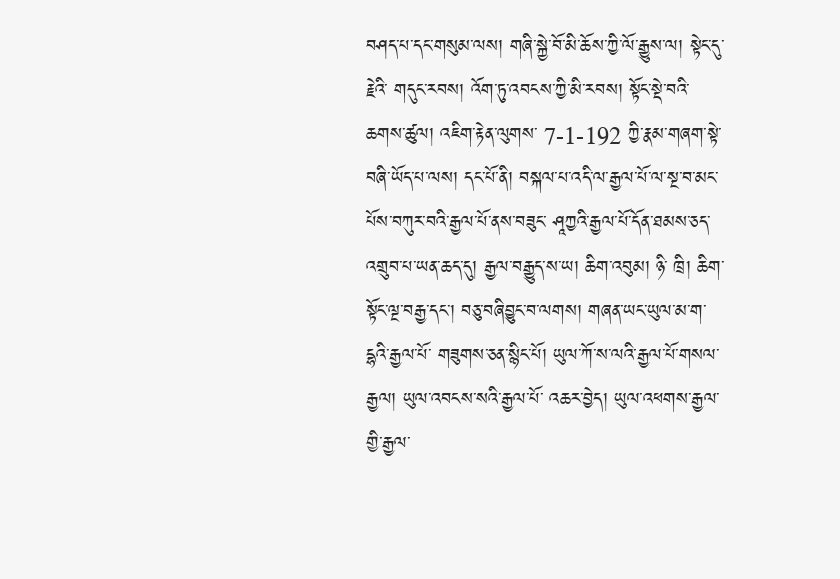བཤད་པ་དང་གསུམ་ལས། གཞི་སྐྱེ་བོ་མི་ཆོས་ཀྱི་ལོ་རྒྱུས་ལ། སྟེང་དུ་རྗེའི་ གདུང་རབས། འོག་ཏུ་འབངས་ཀྱི་མི་རབས། སྟོང་སྡེ་བའི་ཆགས་ཚུལ། འཇིག་རྟེན་ལུགས་ 7-1-192 ཀྱི་རྣམ་གཞག་སྟེ་བཞི་ཡོད་པ་ལས། དང་པོ་ནི། བསྐལ་པ་འདི་ལ་རྒྱལ་པོ་ལ་སྔ་བ་མང་པོས་བཀུར་བའི་རྒྱལ་པོ་ནས་བཟུང་ ཤཱཀྱའི་རྒྱལ་པོ་དོན་ཐམས་ཅད་འགྲུབ་པ་ཡན་ཆད་དུ། རྒྱལ་བརྒྱུད་ས་ཡ། ཆིག་འབུམ། ཉི་ ཁྲི། ཆིག་སྟོང་ལྔ་བརྒྱ་དང་། བཅུ་བཞིབྱུང་བ་ལགས། གཞན་ཡང་ཡུལ་མ་ག་དྷའི་རྒྱལ་པོ་ གཟུགས་ཅན་སྙིང་པོ། ཡུལ་ཀོ་ས་ལའི་རྒྱལ་པོ་གསལ་རྒྱལ། ཡུལ་འབངས་སའི་རྒྱལ་པོ་ འཆར་བྱེད། ཡུལ་འཕགས་རྒྱལ་གྱི་རྒྱལ་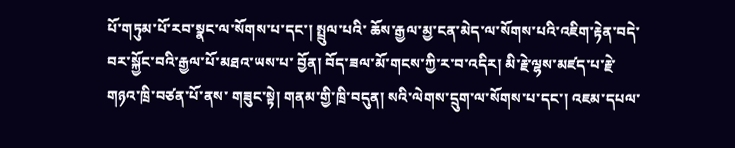པོ་གཏུམ་པོ་རབ་སྣང་ལ་སོགས་པ་དང་། སྤྲུལ་པའི་ ཆོས་རྒྱལ་མྱ་ངན་མེད་ལ་སོགས་པའི་འཇིག་རྟེན་བདེ་བར་སྐྱོང་བའི་རྒྱལ་པོ་མཐའ་ཡས་པ་ བྱོན། བོད་ཟལ་མོ་གངས་ཀྱི་ར་བ་འདིར། མི་རྗེ་ལྷས་མཛད་པ་རྗེ་གཉའ་ཁྲི་བཙན་པོ་ནས་ གཟུང་སྟེ། གནམ་གྱི་ཁྲི་བདུན། སའི་ལེགས་དྲུག་ལ་སོགས་པ་དང་། འཇམ་དཔལ་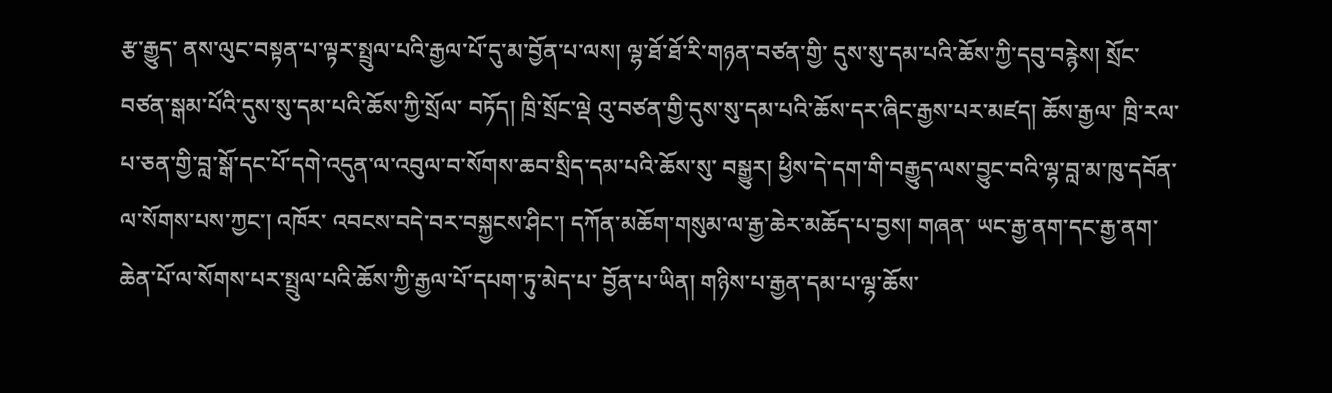རྩ་རྒྱུད་ ནས་ལུང་བསྟན་པ་ལྟར་སྤྲུལ་པའི་རྒྱལ་པོ་དུ་མ་བྱོན་པ་ལས། ལྷ་ཐོ་ཐོ་རི་གཉན་བཙན་གྱི་ དུས་སུ་དམ་པའི་ཆོས་ཀྱི་དབུ་བརྙེས། སྲོང་བཙན་སྒམ་པོའི་དུས་སུ་དམ་པའི་ཆོས་ཀྱི་སྲོལ་ བཏོད། ཁྲི་སྲོང་ལྡེ འུ་བཙན་གྱི་དུས་སུ་དམ་པའི་ཆོས་དར་ཞིང་རྒྱས་པར་མཛད། ཆོས་རྒྱལ་ ཁྲི་རལ་པ་ཅན་གྱི་བླ་སྒོ་དང་པོ་དགེ་འདུན་ལ་འབུལ་བ་སོགས་ཆབ་སྲིད་དམ་པའི་ཆོས་སུ་ བསྒྱུར། ཕྱིས་དེ་དག་གི་བརྒྱུད་ལས་བྱུང་བའི་ལྷ་བླ་མ་ཁུ་དབོན་ལ་སོགས་པས་ཀྱང་། འཁོར་ འབངས་བདེ་བར་བསྐྱངས་ཤིང་། དཀོན་མཆོག་གསུམ་ལ་རྒྱ་ཆེར་མཆོད་པ་བྱས། གཞན་ ཡང་རྒྱ་ནག་དང་རྒྱ་ནག་ཆེན་པོ་ལ་སོགས་པར་སྤྲུལ་པའི་ཆོས་ཀྱི་རྒྱལ་པོ་དཔག་ཏུ་མེད་པ་ བྱོན་པ་ཡིན། གཉིས་པ་རྒྱན་དམ་པ་ལྷ་ཆོས་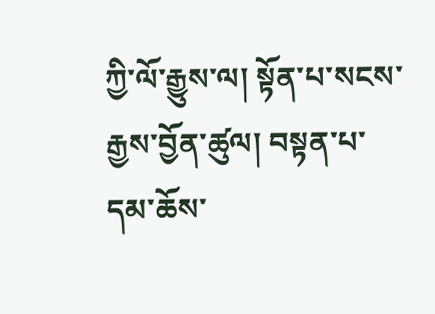ཀྱི་ལོ་རྒྱུས་ལ། སྟོན་པ་སངས་རྒྱས་བྱོན་ཚུལ། བསྟན་པ་ དམ་ཆོས་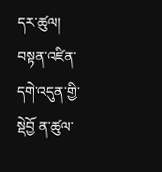དར་ཚུལ། བསྟན་འཛིན་དགེ་འདུན་གྱི་སྡེབྱོ ན་ཚུལ་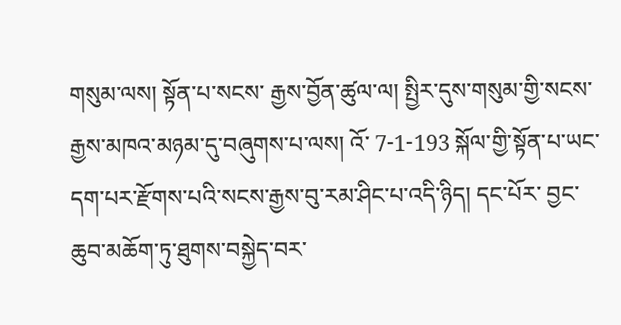གསུམ་ལས། སྟོན་པ་སངས་ རྒྱས་བྱོན་ཚུལ་ལ། སྤྱིར་དུས་གསུམ་གྱི་སངས་རྒྱས་མཁའ་མཉམ་དུ་བཞུགས་པ་ལས། འོ་ 7-1-193 སྐོལ་གྱི་སྟོན་པ་ཡང་དག་པར་རྫོགས་པའི་སངས་རྒྱས་བུ་རམ་ཤིང་པ་འདི་ཉིད། དང་པོར་ བྱང་ཆུབ་མཆོག་ཏུ་ཐུགས་བསྐྱེད་བར་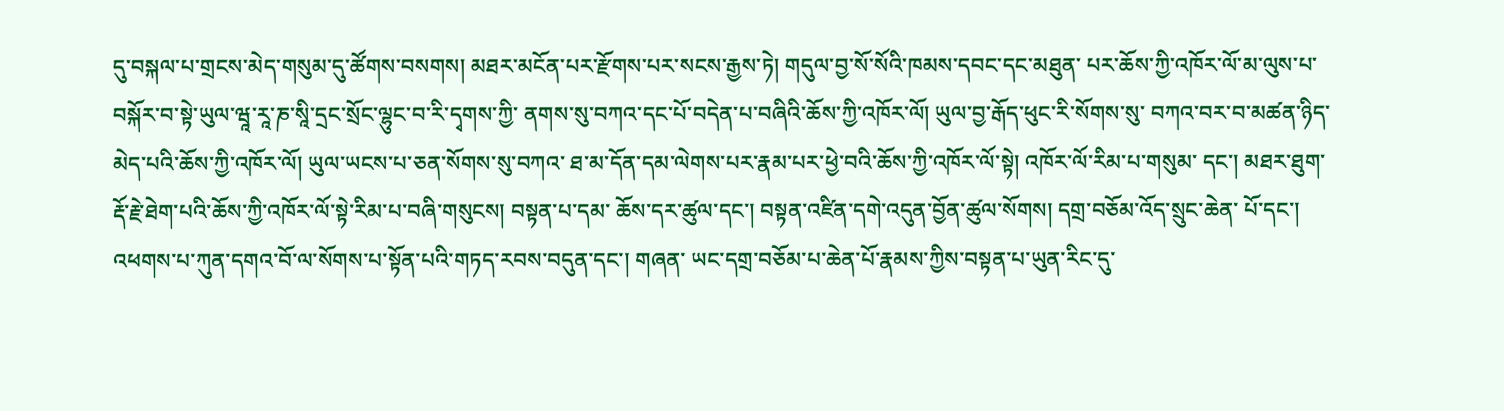དུ་བསྐལ་པ་གྲངས་མེད་གསུམ་དུ་ཚོགས་བསགས། མཐར་མངོན་པར་རྫོགས་པར་སངས་རྒྱས་ཏེ། གདུལ་བྱ་སོ་སོའི་ཁམས་དབང་དང་མཐུན་ པར་ཆོས་ཀྱི་འཁོར་ལོ་མ་ལུས་པ་བསྐོར་བ་སྟེ་ཡུལ་ཝཱ་རཱ་ཎ་སཱི་དྲང་སྲོང་ལྷུང་བ་རི་དྭགས་ཀྱི་ ནགས་སུ་བཀའ་དང་པོ་བདེན་པ་བཞིའི་ཆོས་ཀྱི་འཁོར་ལོ། ཡུལ་བྱ་རྒོད་ཕུང་རི་སོགས་སུ་ བཀའ་བར་བ་མཚན་ཉིད་མེད་པའི་ཆོས་ཀྱི་འཁོར་ལོ། ཡུལ་ཡངས་པ་ཅན་སོགས་སུ་བཀའ་ ཐ་མ་དོན་དམ་ལེགས་པར་རྣམ་པར་ཕྱེ་བའི་ཆོས་ཀྱི་འཁོར་ལོ་སྟེ། འཁོར་ལོ་རིམ་པ་གསུམ་ དང་། མཐར་ཐུག་རྡོ་རྗེ་ཐེག་པའི་ཆོས་ཀྱི་འཁོར་ལོ་སྟེ་རིམ་པ་བཞི་གསུངས། བསྟན་པ་དམ་ ཆོས་དར་ཚུལ་དང་། བསྟན་འཛིན་དགེ་འདུན་བྱོན་ཚུལ་སོགས། དགྲ་བཅོམ་འོད་སྲུང་ཆེན་ པོ་དང་། འཕགས་པ་ཀུན་དགའ་བོ་ལ་སོགས་པ་སྟོན་པའི་གཏད་རབས་བདུན་དང་། གཞན་ ཡང་དགྲ་བཅོམ་པ་ཆེན་པོ་རྣམས་ཀྱིས་བསྟན་པ་ཡུན་རིང་དུ་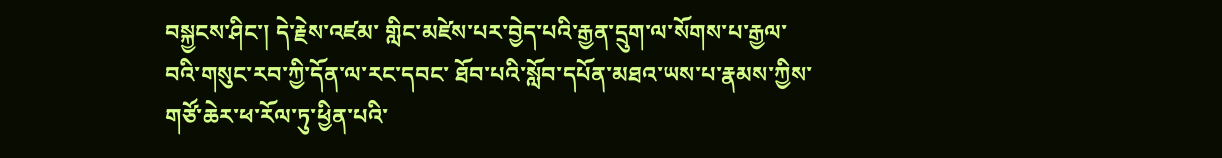བསྐྱངས་ཤིང་། དེ་རྗེས་འཛམ་ གླིང་མཛེས་པར་བྱེད་པའི་རྒྱན་དྲུག་ལ་སོགས་པ་རྒྱལ་བའི་གསུང་རབ་ཀྱི་དོན་ལ་རང་དབང་ ཐོབ་པའི་སློབ་དཔོན་མཐའ་ཡས་པ་རྣམས་ཀྱིས་གཙོ་ཆེར་ཕ་རོལ་ཏུ་ཕྱིན་པའི་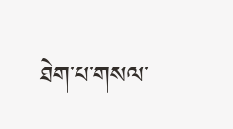ཐེག་པ་གསལ་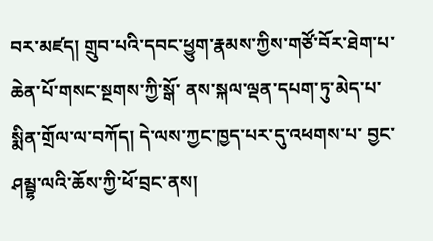བར་མཛད། གྲུབ་པའི་དབང་ཕྱུག་རྣམས་ཀྱིས་གཙོ་བོར་ཐེག་པ་ཆེན་པོ་གསང་སྔགས་ཀྱི་སྒོ་ ནས་སྐལ་ལྡན་དཔག་ཏུ་མེད་པ་སྨིན་གྲོལ་ལ་བཀོད། དེ་ལས་ཀྱང་ཁྱད་པར་དུ་འཕགས་པ་ བྱང་ཤམྦྷ་ལའི་ཆོས་ཀྱི་ཕོ་བྲང་ནས།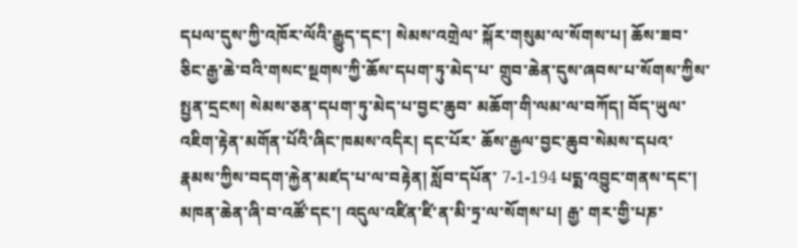དཔལ་དུས་ཀྱི་འཁོར་ལོའི་རྒྱུད་དང་། སེམས་འགྲེལ་ སྐོར་གསུམ་ལ་སོགས་པ། ཆོས་ཟབ་ཅིང་རྒྱ་ཆེ་བའི་གསང་སྔགས་ཀྱི་ཆོས་དཔག་ཏུ་མེད་པ་ གྲུབ་ཆེན་དུས་ཞབས་པ་སོགས་ཀྱིས་སྤྱན་དྲངས། སེམས་ཅན་དཔག་ཏུ་མེད་པ་བྱང་ཆུབ་ མཆོག་གི་ལམ་ལ་བཀོད། བོད་ཡུལ་འཇིག་རྟེན་མགོན་པོའི་ཞིང་ཁམས་འདིར། དང་པོར་ ཆོས་རྒྱལ་བྱང་ཆུབ་སེམས་དཔའ་རྣམས་ཀྱིས་བདག་རྐྱེན་མཛད་པ་ལ་བརྟེན། སློབ་དཔོན་ 7-1-194 པདྨ་འབྱུང་གནས་དང་། མཁན་ཆེན་ཞི་བ་འཚོ་དང་། འདུལ་འཛིན་ཛི་ན་མི་ཏྲ་ལ་སོགས་པ། རྒྱ་ གར་གྱི་པཎ་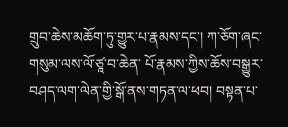གྲུབ་ཆེས་མཆོག་ཏུ་གྱུར་པ་རྣམས་དང་། ཀ་ཅོག་ཞང་གསུམ་ལས་ལོ་ཙཱ་བ་ཆེན་ པོ་རྣམས་ཀྱིས་ཆོས་བསྒྱུར་བཤད་ལག་ལེན་གྱི་སྒོ་ནས་གཏན་ལ་ཕབ། བསྟན་པ་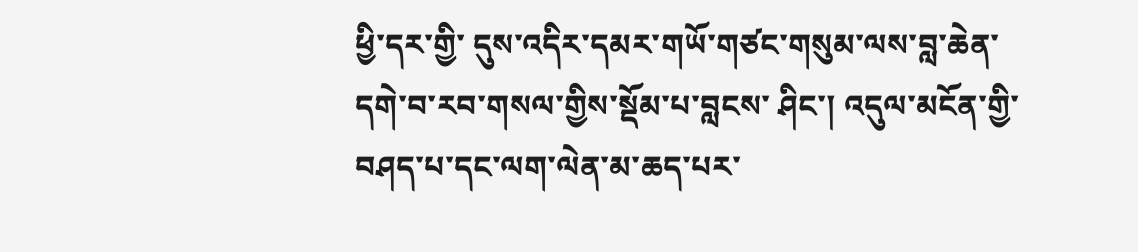ཕྱི་དར་གྱི་ དུས་འདིར་དམར་གཡོ་གཙང་གསུམ་ལས་བླ་ཆེན་དགེ་བ་རབ་གསལ་གྱིས་སྡོམ་པ་བླངས་ ཤིང་། འདུལ་མངོན་གྱི་བཤད་པ་དང་ལག་ལེན་མ་ཆད་པར་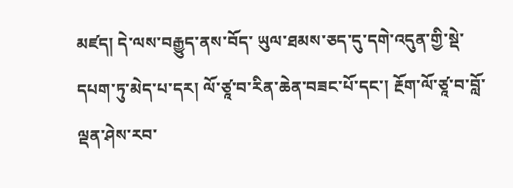མཛད། དེ་ལས་བརྒྱུད་ནས་བོད་ ཡུལ་ཐམས་ཅད་དུ་དགེ་འདུན་གྱི་སྡེ་དཔག་ཏུ་མེད་པ་དར། ལོ་ཙཱ་བ་རིན་ཆེན་བཟང་པོ་དང་། རྔོག་ལོ་ཙཱ་བ་བློ་ལྡན་ཤེས་རབ་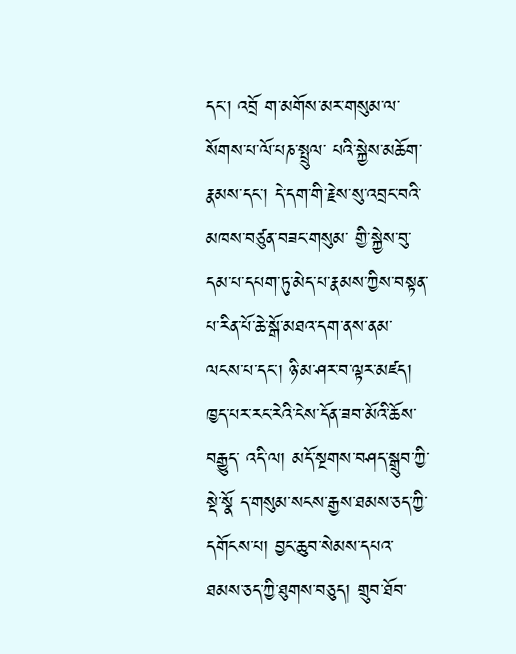དང་། འབྲོ ག་མགོས་མར་གསུམ་ལ་སོགས་པ་ལོ་པཎ་སྤྲུལ་ པའི་སྐྱེས་མཆོག་རྣམས་དང་། དེ་དག་གི་རྗེས་སུ་འབྲང་བའི་མཁས་བཙུན་བཟང་གསུམ་ གྱི་སྐྱེས་བུ་དམ་པ་དཔག་ཏུ་མེད་པ་རྣམས་ཀྱིས་བསྟན་པ་རིན་པོ་ཆེ་སྒོ་མཐའ་དག་ནས་ནམ་ ལངས་པ་དང་། ཉི་མ་ཤར་བ་ལྟར་མཛད། ཁྱད་པར་རང་རེའི་ངེས་དོན་ཟབ་མོའི་ཆོས་བརྒྱུད་ འདི་ལ། མདོ་སྔགས་བཤད་སྒྲུབ་ཀྱི་སྡེ་སྣོ ད་གསུམ་སངས་རྒྱས་ཐམས་ཅད་ཀྱི་དགོངས་པ། བྱང་ཆུབ་སེམས་དཔའ་ཐམས་ཅད་ཀྱི་ཐུགས་བཅུད། གྲུབ་ཐོབ་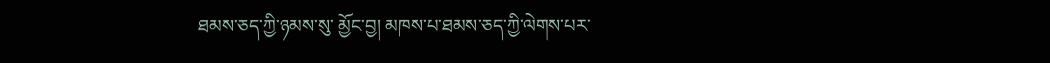ཐམས་ཅད་ཀྱི་ཉམས་སུ་ མྱོང་བྱ། མཁས་པ་ཐམས་ཅད་ཀྱི་ལེགས་པར་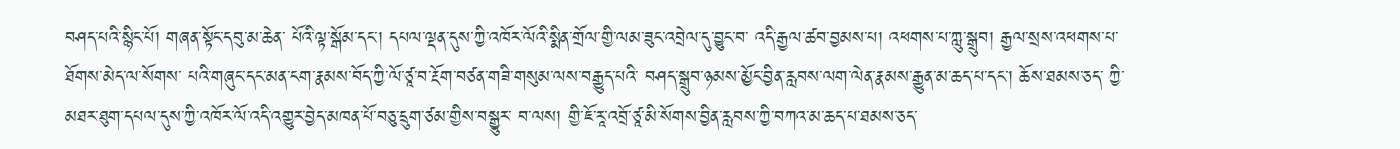བཤད་པའི་སྙིང་པོ། གཞན་སྟོང་དབུ་མ་ཆེན་ པོའི་ལྟ་སྒོམ་དང་། དཔལ་ལྡན་དུས་ཀྱི་འཁོར་ལོའི་སྨིན་གྲོལ་གྱི་ལམ་ཟུང་འབྲེལ་དུ་བྱུང་བ་ འདི་རྒྱལ་ཚབ་བྱམས་པ། འཕགས་པ་ཀླུ་སྒྲུབ། རྒྱལ་སྲས་འཕགས་པ་ཐོགས་མེད་ལ་སོགས་ པའི་གཞུང་དང་མན་ངག་རྣམས་བོད་ཀྱི་ལོ་ཙཱ་བ་རྔོག་བཙན་གཟི་གསུམ་ལས་བརྒྱུད་པའི་ བཤད་སྒྲུབ་ཉམས་མྱོང་བྱིན་རླབས་ལག་ལེན་རྣམས་རྒྱུན་མ་ཆད་པ་དང་། ཆོས་ཐམས་ཅད་ ཀྱི་མཐར་ཐུག་དཔལ་དུས་ཀྱི་འཁོར་ལོ་འདི་འགྱུར་བྱེད་མཁན་པོ་བཅུ་དྲུག་ཙམ་གྱིས་བསྒྱུར་ བ་ལས། གྱི་ཇོ་རཱ་འབྲོ་ཙཱ་མི་སོགས་བྱིན་རླབས་ཀྱི་བཀའ་མ་ཆད་པ་ཐམས་ཅད་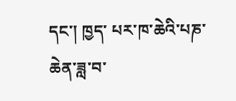དང་། ཁྱད་ པར་ཁ་ཆེའི་པཎ་ཆེན་ཟླ་བ་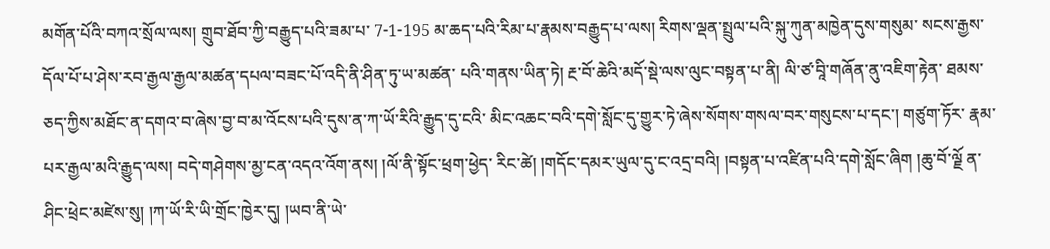མགོན་པོའི་བཀའ་སྲོལ་ལས། གྲུབ་ཐོབ་ཀྱི་བརྒྱུད་པའི་ཟམ་པ་ 7-1-195 མ་ཆད་པའི་རིམ་པ་རྣམས་བརྒྱུད་པ་ལས། རིགས་ལྡན་སྤྲུལ་པའི་སྐུ་ཀུན་མཁྱེན་དུས་གསུམ་ སངས་རྒྱས་དོལ་པོ་པ་ཤེས་རབ་རྒྱལ་རྒྱལ་མཚན་དཔལ་བཟང་པོ་འདི་ནི་ཤིན་ཏུ་ཡ་མཚན་ པའི་གནས་ཡིན་ཏེ། རྔ་བོ་ཆེའི་མདོ་སྡེ་ལས་ལུང་བསྟན་པ་ནི། ལི་ཙ་བཱི་གཞོན་ནུ་འཇིག་རྟེན་ ཐམས་ཅད་ཀྱིས་མཐོང་ན་དགའ་བ་ཞེས་བྱ་བ་མ་འོངས་པའི་དུས་ན་ཀ་ཡོ་རིའི་རྒྱུད་དུ་ངའི་ མིང་འཆང་བའི་དགེ་སློང་དུ་གྱུར་ཏེ་ཞེས་སོགས་གསལ་བར་གསུངས་པ་དང་། གཙུག་ཏོར་ རྣམ་པར་རྒྱལ་མའི་རྒྱུད་ལས། བདེ་གཤེགས་མྱ་ངན་འདའ་འོག་ནས། །ལོ་ནི་སྟོང་ཕྲག་ཕྱེད་ རིང་ཚེ། །གདོང་དམར་ཡུལ་དུ་ང་འདྲ་བའི། །བསྟན་པ་འཛིན་པའི་དགེ་སློང་ཞིག །ཆུ་བོ་ལྗོ ན་ ཤིང་ཕྲེང་མཛེས་སུ། །ཀ་ཡོ་རི་ཡི་གྲོང་ཁྱེར་དུ། །ཡབ་ནི་ཡེ་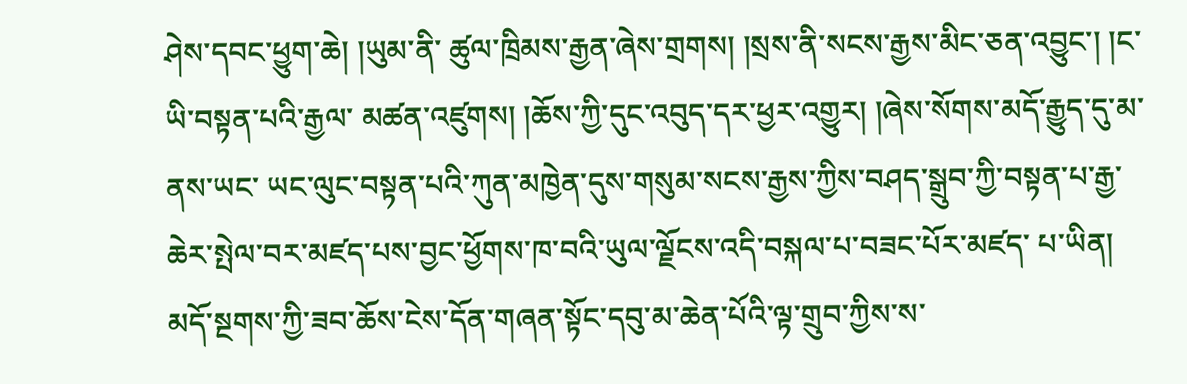ཤེས་དབང་ཕྱུག་ཆེ། །ཡུམ་ནི་ ཚུལ་ཁྲིམས་རྒྱན་ཞེས་གྲགས། །སྲས་ནི་སངས་རྒྱས་མིང་ཅན་འབྱུང་། །ང་ཡི་བསྟན་པའི་རྒྱལ་ མཚན་འཛུགས། །ཆོས་ཀྱི་དུང་འབུད་དར་ཕྱར་འགྱུར། །ཞེས་སོགས་མདོ་རྒྱུད་དུ་མ་ནས་ཡང་ ཡང་ལུང་བསྟན་པའི་ཀུན་མཁྱེན་དུས་གསུམ་སངས་རྒྱས་ཀྱིས་བཤད་སྒྲུབ་ཀྱི་བསྟན་པ་རྒྱ་ ཆེར་སྤེལ་བར་མཛད་པས་བྱང་ཕྱོགས་ཁ་བའི་ཡུལ་ལྗོངས་འདི་བསྐལ་པ་བཟང་པོར་མཛད་ པ་ཡིན། མདོ་སྔགས་ཀྱི་ཟབ་ཆོས་ངེས་དོན་གཞན་སྟོང་དབུ་མ་ཆེན་པོའི་ལྟ་གྲུབ་ཀྱིས་ས་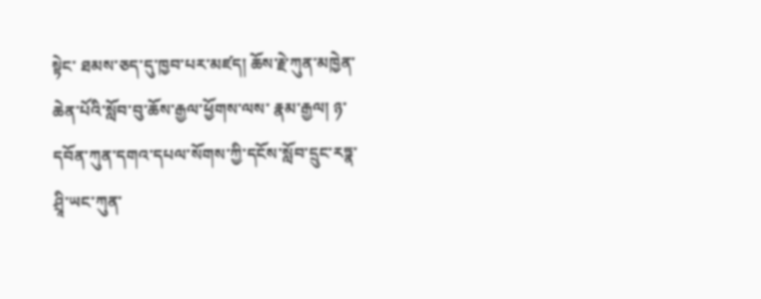སྟེང་ ཐམས་ཅད་དུ་ཁྱབ་པར་མཛད། ཆོས་རྗེ་ཀུན་མཁྱེན་ཆེན་པོའི་སློབ་བུ་ཆོས་རྒྱལ་ཕྱོགས་ལས་ རྣམ་རྒྱལ། ཉ་དབོན་ཀུན་དགའ་དཔལ་སོགས་ཀྱི་དངོས་སློབ་དྲུང་རཏྣ་ཤྲཱི་ཡང་ཀུན་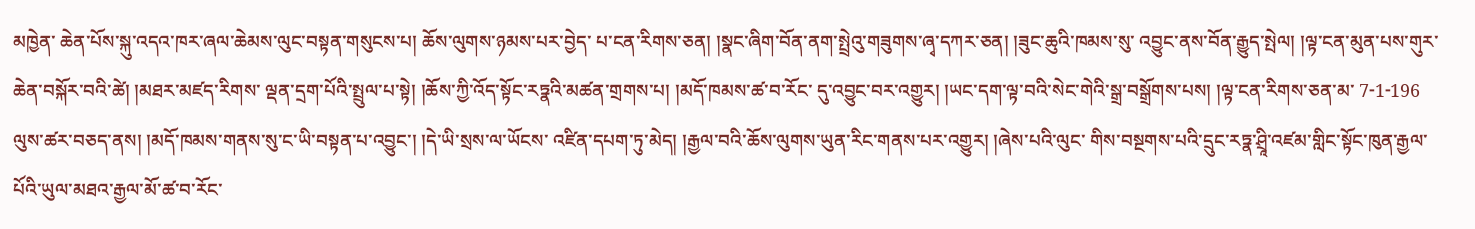མཁྱེན་ ཆེན་པོས་སྐུ་འདའ་ཁར་ཞལ་ཆེམས་ལུང་བསྟན་གསུངས་པ། ཆོས་ལུགས་ཉམས་པར་བྱེད་ པ་ངན་རིགས་ཅན། །སྣང་ཞིག་བོན་ནག་སྤྲེའུ་གཟུགས་ཞྭ་དཀར་ཅན། །ཟུང་ཆུའི་ཁམས་སུ་ འབྱུང་ནས་བོན་རྒྱུད་སྤེལ། །ལྟ་ངན་མུན་པས་གུར་ཆེན་བསྐོར་བའི་ཚེ། །མཐར་མཛད་རིགས་ ལྡན་དྲག་པོའི་སྤྲུལ་པ་སྟེ། །ཆོས་ཀྱི་འོད་སྟོང་རཏྣའི་མཚན་གྲགས་པ། །མདོ་ཁམས་ཚ་བ་རོང་ དུ་འབྱུང་བར་འགྱུར། །ཡང་དག་ལྟ་བའི་སེང་གེའི་སྒྲ་བསྒྲོགས་པས། །ལྟ་ངན་རིགས་ཅན་མ་ 7-1-196 ལུས་ཚར་བཅད་ནས། །མདོ་ཁམས་གནས་སུ་ང་ཡི་བསྟན་པ་འབྱུང་། །དེ་ཡི་སྲས་ལ་ཡོངས་ འཛིན་དཔག་ཏུ་མེད། །རྒྱལ་བའི་ཆོས་ལུགས་ཡུན་རིང་གནས་པར་འགྱུར། །ཞེས་པའི་ལུང་ གིས་བསྔགས་པའི་དྲུང་རཏྣ་ཤྲཱི་འཛམ་གླིང་སྟོང་ཁུན་རྒྱལ་པོའི་ཡུལ་མཐའ་རྒྱལ་མོ་ཚ་བ་རོང་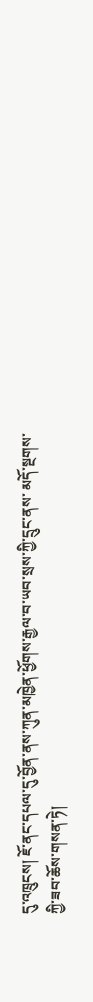དུ་འཁྲུངས། ཇོ་ནང་དཔལ་དུ་བྱོན་ནས་ཀུན་མཁྱེན་ཕྱོགས་རྒྱལ་བ་ཡབ་སྲས་ཀྱི་དྲུང་ནས་ མདོ་སྔགས་ཀྱི་ཟབ་ཆོས་གསན་ཏེ།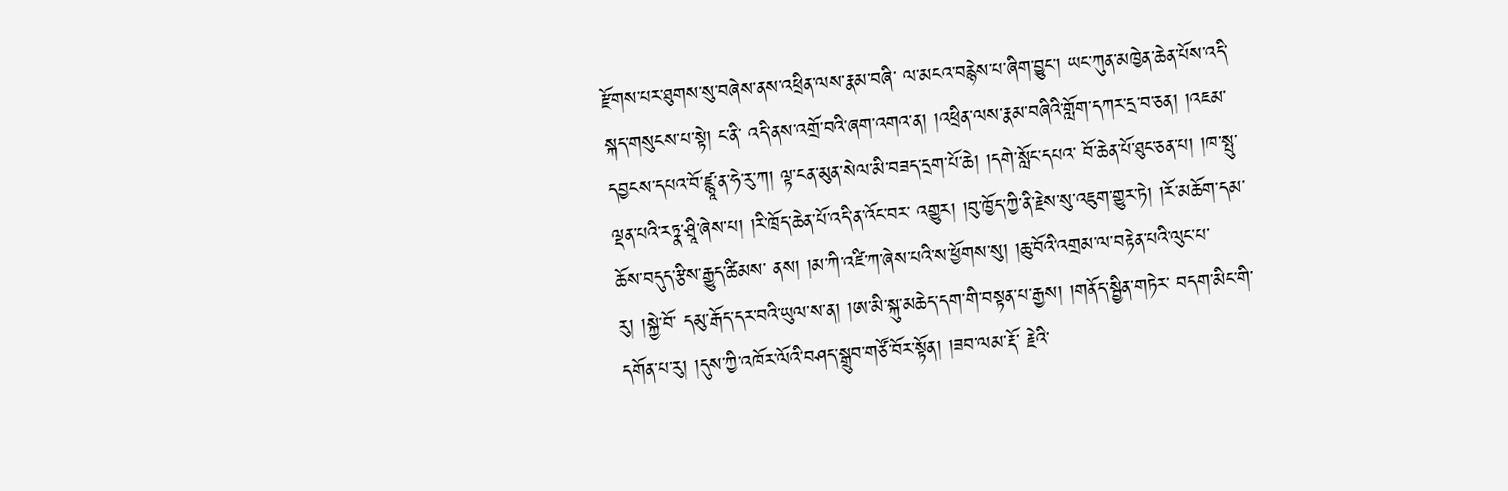རྫོགས་པར་ཐུགས་སུ་བཞེས་ནས་འཕྲིན་ལས་རྣམ་བཞི་ ལ་མངའ་བརྙེས་པ་ཞིག་བྱུང་། ཡང་ཀུན་མཁྱེན་ཆེན་པོས་འདི་སྐད་གསུངས་པ་སྟེ། ང་ནི་ འདི་ནས་འགྲོ་བའི་ཞག་འགའ་ན། །འཕྲིན་ལས་རྣམ་བཞིའི་གློག་དཀར་དྲ་བ་ཅན། །འཇམ་ དབྱངས་དཔའ་བོ་ཛྙཱ་ན་ཧེ་རུ་ཀ། ལྟ་ངན་མུན་སེལ་མི་བཟད་དྲག་པོ་ཆེ། །དགེ་སློང་དཔའ་ བོ་ཆེན་པོ་ཐུང་ཅན་པ། །ཁ་སྤུ་ལྡན་པའི་རཏྣ་ཤྲཱི་ཞེས་པ། །རི་ཁྲོད་ཆེན་པོ་འདི་ན་འོང་བར་ འགྱུར། །བུ་ཁྱོད་ཀྱི་ནི་རྗེས་སུ་འཇུག་གྱུར་ཏེ། །རོ་མཆོག་དམ་ཆོས་བདུད་རྩིས་རྒྱུད་ཚིམས་ ནས། །མ་ཀི་འཛི་ཀ་ཞེས་པའི་ས་ཕྱོགས་སུ། །ཆུ་བོའི་འགྲམ་ལ་བརྟེན་པའི་ལུང་པ་རུ། །སྐྱེ་བོ་ དམུ་རྒོད་དར་བའི་ཡུལ་ས་ན། །ཨ་མི་སྐུ་མཆེད་དག་གི་བསྟན་པ་རྒྱས། །གནོད་སྦྱིན་གཏེར་ བདག་མིང་གི་དགོན་པ་རུ། །དུས་ཀྱི་འཁོར་ལོའི་བཤད་སྒྲུབ་གཙོ་བོར་སྟོན། །ཟབ་ལམ་རྡོ་ རྗེའི་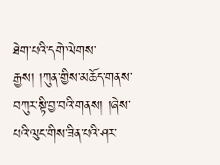ཐེག་པའི་དགེ་ལེགས་རྒྱས། །ཀུན་གྱིས་མཆོད་གནས་བཀུར་སྟི་བྱ་བའི་གནས། །ཞེས་ པའི་ལུང་གིས་ཟིན་པའི་ཤར་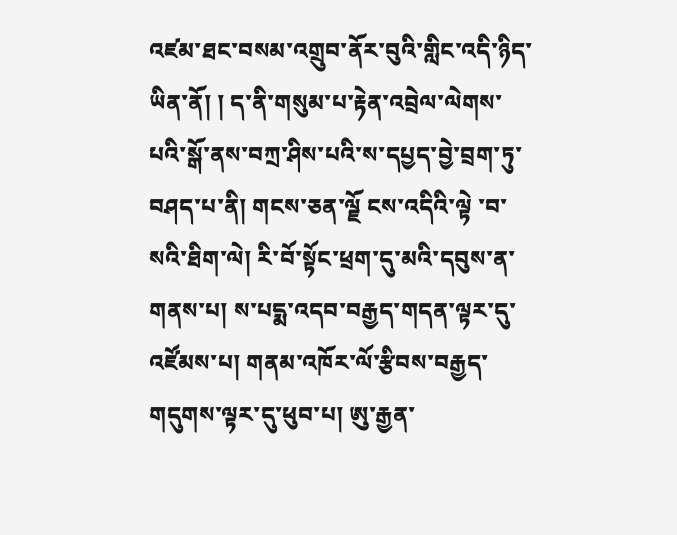འཛམ་ཐང་བསམ་འགྲུབ་ནོར་བུའི་གླིང་འདི་ཉིད་ཡིན་ནོ། ། ད་ནི་གསུམ་པ་རྟེན་འབྲེལ་ལེགས་པའི་སྒོ་ནས་བཀྲ་ཤིས་པའི་ས་དཔྱད་བྱེ་བྲག་ཏུ་ བཤད་པ་ནི། གངས་ཅན་ལྗོ ངས་འདིའི་ལྟེ ་བ་སའི་ཐིག་ལེ། རི་བོ་སྟོང་ཕྲག་དུ་མའི་དབུས་ན་ གནས་པ། ས་པདྨ་འདབ་བརྒྱད་གདན་ལྟར་དུ་འཛོམས་པ། གནམ་འཁོར་ལོ་རྩིབས་བརྒྱད་ གདུགས་ལྟར་དུ་ཕུབ་པ། ཨུ་རྒྱན་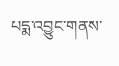པདྨ་འབྱུང་གནས་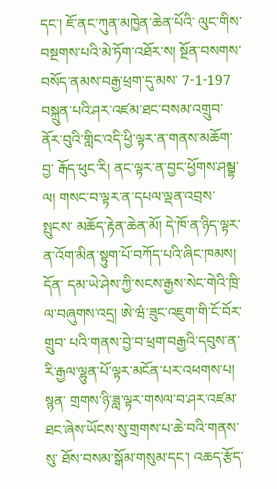དང་། ཇོ་ནང་ཀུན་མཁྱེན་ཆེན་པོའི་ ལུང་གིས་བསྔགས་པའི་མེ་ཏོག་འཐོར་ས། སྔོན་བསགས་བསོད་ནམས་བརྒྱ་ཕྲག་དུ་མས་ 7-1-197 བསྐྲུན་པའི་ཤར་འཛམ་ཐང་བསམ་འགྲུབ་ནོར་བུའི་གླིང་འདི་ཕྱི་ལྟར་ན་གནས་མཆོག་བྱ་ རྒོད་ཕུང་རི། ནང་ལྟར་ན་བྱང་ཕྱོགས་ཤམྦྷ་ལ། གསང་བ་ལྟར་ན་དཔལ་ལྡན་འབྲས་སྤུངས་ མཆོད་རྟེན་ཆེན་མོ། དེ་ཁོ་ན་ཉིད་ལྟར་ན་འོག་མིན་སྟུག་པོ་བཀོད་པའི་ཞིང་ཁམས། དོན་ དམ་ཡེ་ཤེས་ཀྱི་སངས་རྒྱས་སེང་གེའི་ཁྲི་ལ་བཞུགས་འདྲ། ཨེ་ཝཾ་ཟུང་འཇུག་གི་ངོ་བོར་གྲུབ་ པའི་གནས་བྱེ་བ་ཕྲག་བརྒྱའི་དབུས་ན་རི་རྒྱལ་ལྷུན་པོ་ལྟར་མངོན་པར་འཕགས་པ། སྙན་ གྲགས་ཉི་ཟླ་ལྟར་གསལ་བ་ཤར་འཛམ་ཐང་ཞེས་ཡོངས་སུ་གྲགས་པ་ཆེ་བའི་གནས་སུ་ ཐོས་བསམ་སྒོམ་གསུམ་དང་། འཆད་རྩོད་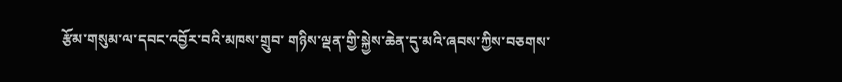རྩོམ་གསུམ་ལ་དབང་འབྱོར་བའི་མཁས་གྲུབ་ གཉིས་ལྡན་གྱི་སྐྱེས་ཆེན་དུ་མའི་ཞབས་ཀྱིས་བཅགས་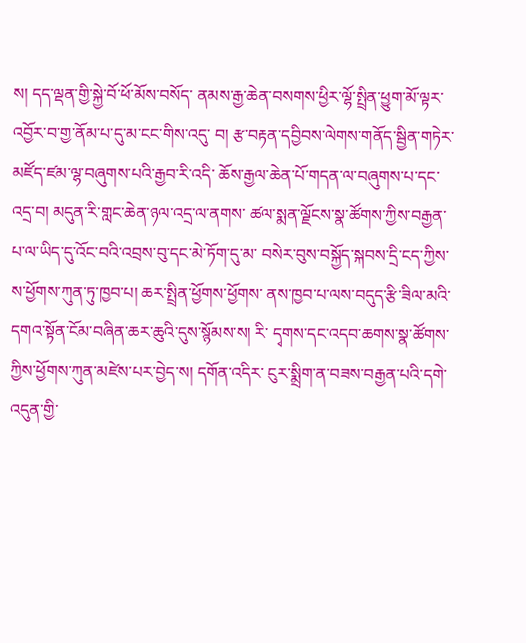ས། དད་ལྡན་གྱི་སྐྱེ་བོ་ཕོ་མོས་བསོད་ ནམས་རྒྱ་ཆེན་བསགས་ཕྱིར་ལྷོ་སྤྲིན་ཕྱུག་མོ་ལྟར་འབྱོར་བ་གྱ་ནོམ་པ་དུ་མ་ངང་གིས་འདུ་ བ། རྩ་བརྟན་དབྱིབས་ལེགས་གནོད་སྦྱིན་གཏེར་མཛོད་ཛམ་ལྷ་བཞུགས་པའི་རྒྱབ་རི་འདི་ ཆོས་རྒྱལ་ཆེན་པོ་གདན་ལ་བཞུགས་པ་དང་འདྲ་བ། མདུན་རི་གླང་ཆེན་ཉལ་འདྲ་ལ་ནགས་ ཚལ་སྨན་ལྗོངས་སྣ་ཚོགས་ཀྱིས་བརྒྱན་པ་ལ་ཡིད་དུ་འོང་བའི་འབྲས་བུ་དང་མེ་ཏོག་དུ་མ་ བསེར་བུས་བསྐྱོད་སྐབས་དྲི་ངད་ཀྱིས་ས་ཕྱོགས་ཀུན་ཏུ་ཁྱབ་པ། ཆར་སྤྲིན་ཕྱོགས་ཕྱོགས་ ནས་ཁྱབ་པ་ལས་བདུད་རྩི་ཟིལ་མའི་དགའ་སྟོན་ངོམ་བཞིན་ཆར་ཆུའི་དུས་སྙོམས་ས། རི་ དྭགས་དང་འདབ་ཆགས་སྣ་ཚོགས་ཀྱིས་ཕྱོགས་ཀུན་མཛེས་པར་བྱེད་ས། དགོན་འདིར་ ངུར་སྨྲིག་ན་བཟས་བརྒྱན་པའི་དགེ་འདུན་གྱི་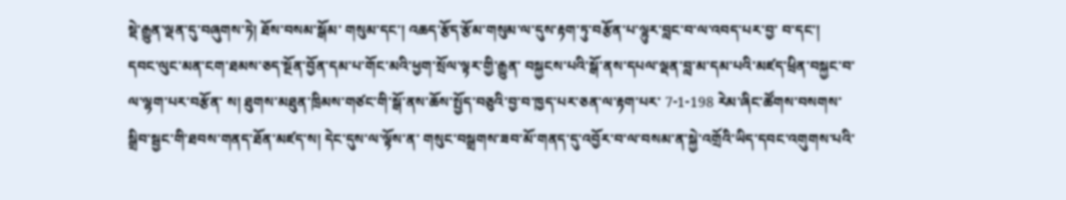སྡེ་རྒྱུན་ལྡན་དུ་བཞུགས་ཏེ། ཐོས་བསམ་སྒོམ་ གསུམ་དང་། འཆད་རྩོད་རྩོམ་གསུམ་ལ་དུས་རྟག་ཏུ་བརྩོན་པ་ལྷུར་བླང་བ་ལ་འབད་པར་བྱ་ བ་དང་། དབང་ལུང་མན་ངག་ཐམས་ཅད་སྔོན་བྱོན་དམ་པ་གོང་མའི་ཕྱག་སྲོལ་ལྟར་གྱི་རྒྱུན་ བསྐྱངས་པའི་སྒོ་ནས་དཔལ་ལྡན་བླ་མ་དམ་པའི་མཛད་ཕྲིན་བསྐྱང་བ་ལ་ལྷག་པར་བརྩོན་ ས། ཐུགས་མཐུན་ཁྲིམས་གཙང་གི་སྒོ་ནས་ཆོས་སྤྱོད་བཅུའི་བྱ་བ་ཁྱད་པར་ཅན་ལ་རྟག་པར་ 7-1-198 རེམ་ཞིང་ཚོགས་བསགས་སྒྲིབ་སྦྱང་གི་ཐབས་གནད་ཐོན་མཛད་ས། དེང་དུས་ལ་ལྟོས་ན་ གསུང་བསྒྲགས་ཟབ་མོ་གནད་དུ་འབྱོར་བ་ལ་བསམ་ན་སྐྱེ་འགྲོའི་ཡིད་དབང་འགུགས་པའི་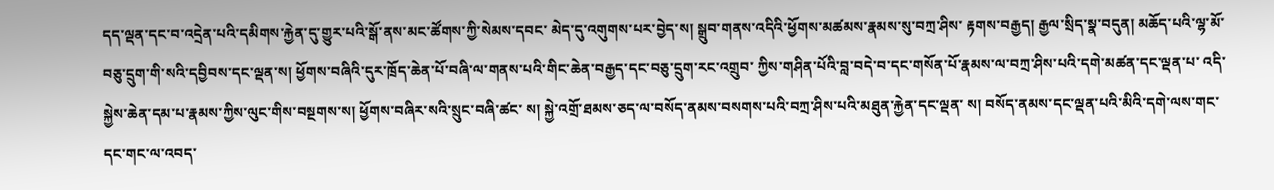དད་ལྡན་དང་བ་འདྲེན་པའི་དམིགས་རྐྱེན་དུ་གྱུར་པའི་སྒོ་ནས་མང་ཚོགས་ཀྱི་སེམས་དབང་ མེད་དུ་འགུགས་པར་བྱེད་ས། སྒྲུབ་གནས་འདིའི་ཕྱོགས་མཚམས་རྣམས་སུ་བཀྲ་ཤིས་ རྟགས་བརྒྱད། རྒྱལ་སྲིད་སྣ་བདུན། མཆོད་པའི་ལྷ་མོ་བཅུ་དྲུག་གི་སའི་དབྱིབས་དང་ལྡན་ས། ཕྱོགས་བཞིའི་དུར་ཁྲོད་ཆེན་པོ་བཞི་ལ་གནས་པའི་གིང་ཆེན་བརྒྱད་དང་བཅུ་དྲུག་རང་འགྲུབ་ ཀྱིས་གཤིན་པོའི་བླ་བདེ་བ་དང་གསོན་པོ་རྣམས་ལ་བཀྲ་ཤིས་པའི་དགེ་མཚན་དང་ལྡན་པ་ འདི་སྐྱེས་ཆེན་དམ་པ་རྣམས་ཀྱིས་ལུང་གིས་བསྔགས་ས། ཕྱོགས་བཞིར་སའི་སྲུང་བཞི་ཚང་ ས། སྐྱེ་འགྲོ་ཐམས་ཅད་ལ་བསོད་ནམས་བསགས་པའི་བཀྲ་ཤིས་པའི་མཐུན་རྐྱེན་དང་ལྡན་ ས། བསོད་ནམས་དང་ལྡན་པའི་མིའི་དགེ་ལས་གང་དང་གང་ལ་འབད་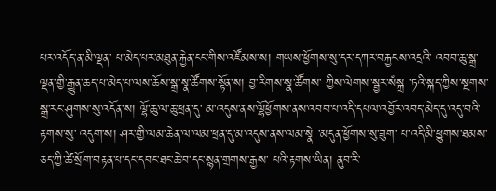པར་འདོད་ན་མི་ལྡན་ པ་མེད་པར་མཐུན་རྐྱེན་ངང་གིས་འཛོམས་ས། གཡས་ཕྱོགས་སུ་དར་དཀར་བརྐྱངས་འདྲའི་ འབབ་ཆུ་སྒྲ་ལྡན་གྱི་རྒྱུན་ཆད་པ་མེད་པ་ལས་ཆོས་སྒྲ་སྣ་ཚོགས་སྟོན་ས། བྱ་རིགས་སྣ་ཚོགས་ ཀྱིས་ལེགས་སྦྱར་སཾསྐྲ ་ཏའི་སྐད་ཀྱིས་སྔགས་སྒྲ་རང་ཤུགས་སུ་འདོན་ས། ལྷོ་ཆུ་ལ་ཆུ་ཕྲན་དུ་ མ་འདུས་ནས་ལྷོཕྱོགས་ནས་འབབ་པ་འདི་དཔལ་འབྱོར་འབད་མེད་དུ་འདུ་བའི་རྟགས་སུ་ འདུག་ས། ཤར་གྱི་ལམ་ཆེན་ལ་ལམ་ཕྲན་དུ་མ་འདུས་ནས་ལམ་སྣེ ་མདུན་ཕྱོགས་སུ་ཟུག་ པ་འདི་མི་ཕྱུགས་ཐམས་ཅད་ཀྱི་ཚེ་སྲོག་བརྟན་པ་དང་དབང་ཐང་ཆེ་བ་དང་སྙན་གྲགས་རྒྱས་ པའི་རྟགས་ཡིན། ནུབ་རི་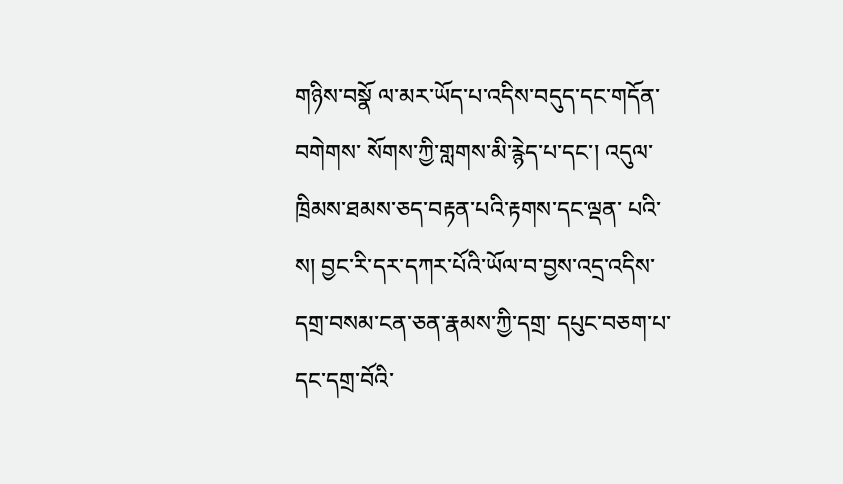གཉིས་བསྣོ ལ་མར་ཡོད་པ་འདིས་བདུད་དང་གདོན་བགེགས་ སོགས་ཀྱི་གླགས་མི་རྙེད་པ་དང་། འདུལ་ཁྲིམས་ཐམས་ཅད་བརྟན་པའི་རྟགས་དང་ལྡན་ པའི་ས། བྱང་རི་དར་དཀར་པོའི་ཡོལ་བ་བྱས་འདྲ་འདིས་དགྲ་བསམ་ངན་ཅན་རྣམས་ཀྱི་དགྲ་ དཔུང་བཅག་པ་དང་དགྲ་བོའི་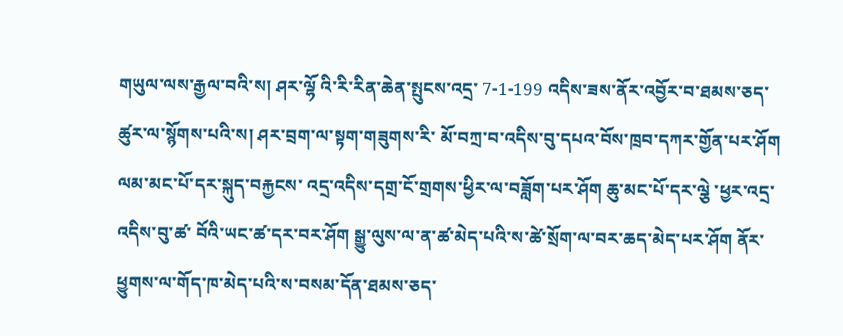གཡུལ་ལས་རྒྱལ་བའི་ས། ཤར་ལྷོ འི་རི་རིན་ཆེན་སྤུངས་འདྲ་ 7-1-199 འདིས་ཟས་ནོར་འབྱོར་བ་ཐམས་ཅད་ཚུར་ལ་སྙོགས་པའི་ས། ཤར་བྲག་ལ་སྟག་གཟུགས་རི་ མོ་བཀྲ་བ་འདིས་བུ་དཔའ་བོས་ཁྲབ་དཀར་གྱོན་པར་ཤོག ལམ་མང་པོ་དར་སྐུད་བརྐྱངས་ འདྲ་འདིས་དགྲ་ངོ་གྲགས་ཕྱིར་ལ་བཟློག་པར་ཤོག ཆུ་མང་པོ་དར་ལྕེ ་ཕྱར་འདྲ་འདིས་བུ་ཚ་ བོའི་ཡང་ཚ་དར་བར་ཤོག སྒྱུ་ལུས་ལ་ན་ཚ་མེད་པའི་ས་ཚེ་སྲོག་ལ་བར་ཆད་མེད་པར་ཤོག ནོར་ཕྱུགས་ལ་གོད་ཁ་མེད་པའི་ས་བསམ་དོན་ཐམས་ཅད་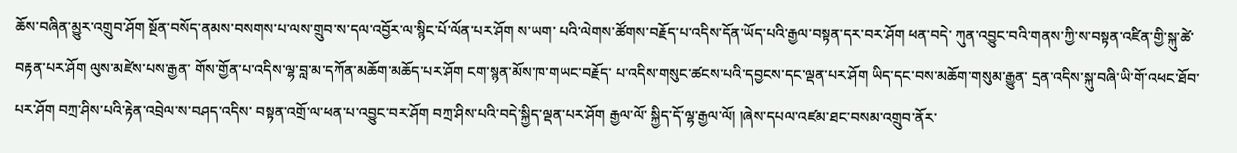ཆོས་བཞིན་མྱུར་འགྲུབ་ཤོག སྔོན་བསོད་ནམས་བསགས་པ་ལས་གྲུབ་ས་དལ་འབྱོར་ལ་སྙིང་པོ་ལོན་པར་ཤོག ས་ཡག་ པའི་ལེགས་ཚོགས་བརྗོད་པ་འདིས་དོན་ཡོད་པའི་རྒྱལ་བསྟན་དར་བར་ཤོག ཕན་བདེ་ ཀུན་འབྱུང་བའི་གནས་ཀྱི་ས་བསྟན་འཛིན་གྱི་སྐུ་ཚེ་བརྟན་པར་ཤོག ལུས་མཛེས་པས་རྒྱན་ གོས་གྱོན་པ་འདིས་ལྷ་བླ་མ་དཀོན་མཆོག་མཆོད་པར་ཤོག ངག་སྙན་མོས་ཁ་གཡང་བརྗོད་ པ་འདིས་གསུང་ཚངས་པའི་དབྱངས་དང་ལྡན་པར་ཤོག ཡིད་དང་བས་མཆོག་གསུམ་རྒྱུན་ དྲན་འདིས་སྐུ་བཞི་ཡི་གོ་འཕང་ཐོབ་པར་ཤོག བཀྲ་ཤིས་པའི་རྟེན་འབྲེལ་ས་བཤད་འདིས་ བསྟན་འགྲོ་ལ་ཕན་པ་འབྱུང་བར་ཤོག བཀྲ་ཤིས་པའི་བདེ་སྐྱིད་ལྡན་པར་ཤོག རྒྱལ་ལོ་ སྐྱིད་དོ་ལྷ་རྒྱལ་ལོ། །ཞེས་དཔལ་འཛམ་ཐང་བསམ་འགྲུབ་ནོར་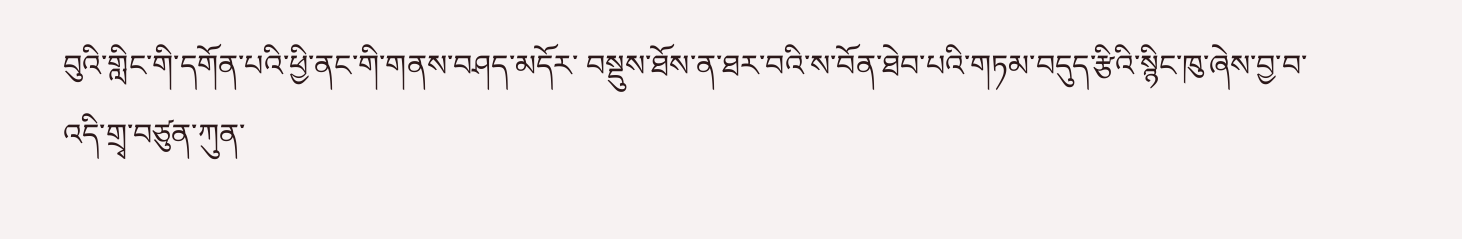བུའི་གླིང་གི་དགོན་པའི་ཕྱི་ནང་གི་གནས་བཤད་མདོར་ བསྡུས་ཐོས་ན་ཐར་བའི་ས་བོན་ཐེབ་པའི་གཏམ་བདུད་རྩིའི་སྙིང་ཁུ་ཞེས་བྱ་བ་འདི་གྲྭ་བཙུན་ཀུན་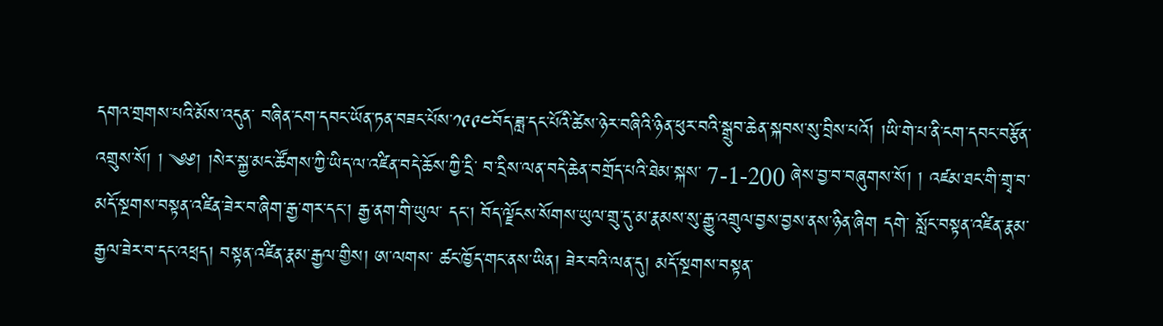དགའ་གྲགས་པའི་མོས་འདུན་ བཞིན་ངག་དབང་ཡོན་ཏན་བཟང་པོས་༡༩༩༤བོད་ཟླ་དང་པོའི་ཚེས་ཉེར་བཞིའི་ཉིན་ཕུར་བའི་སྒྲུབ་ཆེན་སྐབས་སུ་བྲིས་པའོ། །ཡི་གེ་པ་ནི་ངག་དབང་བརྩོན་འགྲུས་སོ། ། ༄༅། །སེར་སྐྱ་མང་ཚོགས་ཀྱི་ཡིད་ལ་འཛིན་བདེ་ཆོས་ཀྱི་དྲི་ བ་དྲིས་ལན་བདེ་ཆེན་བགྲོད་པའི་ཐེམ་སྐས་ 7-1-200 ཞེས་བྱ་བ་བཞུགས་སོ། ། འཛམ་ཐང་གི་གྲྭ་བ་མདོ་སྔགས་བསྟན་འཛིན་ཟེར་བ་ཞིག་རྒྱ་གར་དང་། རྒྱ་ནག་གི་ཡུལ་ དང་། བོད་ལྗོངས་སོགས་ཡུལ་གྲུ་དུ་མ་རྣམས་སུ་རྒྱུ་འགྲུལ་བྱས་བྱས་ནས་ཉིན་ཞིག དགེ་ སློང་བསྟན་འཛིན་རྣམ་རྒྱལ་ཟེར་བ་དང་འཕྲད། བསྟན་འཛིན་རྣམ་རྒྱལ་གྱིས། ཨ་ལགས་ ཚང་ཁྱོད་གང་ནས་ཡིན། ཟེར་བའི་ལན་དུ། མདོ་སྔགས་བསྟན་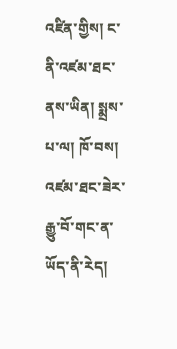འཛིན་གྱིས། ང་ནི་འཛམ་ཐང་ ནས་ཡིན། སྨྲས་པ་ལ། ཁོ་བས། འཛམ་ཐང་ཟེར་རྒྱུ་བོ་གང་ན་ཡོད་ནི་རེད།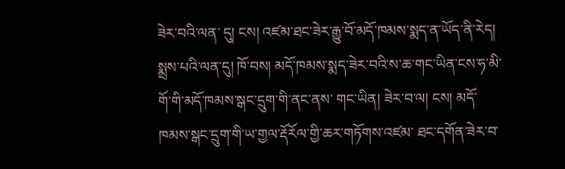ཟེར་བའི་ལན་ དུ། ངས། འཛམ་ཐང་ཟེར་རྒྱུ་བོ་མདོ་ཁམས་སྨད་ན་ཡོད་ནི་རེད། སྨྲས་པའི་ལན་དུ། ཁོ་བས། མདོ་ཁམས་སྨད་ཟེར་བའི་ས་ཆ་གང་ཡིན་ངས་ཧ་མི་གོ་གི་མདོ་ཁམས་སྒང་དྲུག་གི་ནང་ནས་ གང་ཡིན། ཟེར་བ་ལ། ངས། མདོ་ཁམས་སྒང་དྲུག་གི་ཡ་གྱལ་རྡོརོལ་གྱི་ཆར་གཏོགས་འཛམ་ ཐང་དགོན་ཟེར་བ་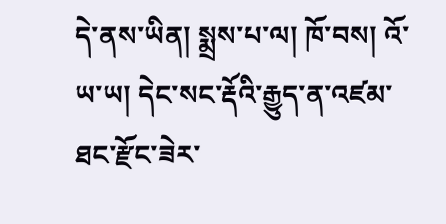དེ་ནས་ཡིན། སྨྲས་པ་ལ། ཁོ་བས། འོ་ཡ་ཡ། དེང་སང་རྡོའི་རྒྱུད་ན་འཛམ་ ཐང་རྫོང་ཟེར་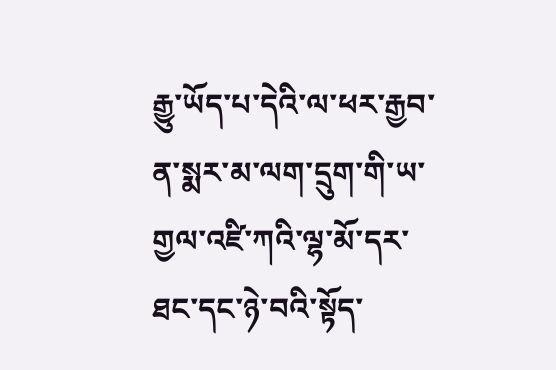རྒྱུ་ཡོད་པ་དེའི་ལ་ཕར་རྒྱབ་ན་སྨར་མ་ལག་དྲུག་གི་ཡ་གྱལ་འཛི་ཀའི་ལྷ་མོ་དར་ ཐང་དང་ཉེ་བའི་སྟོད་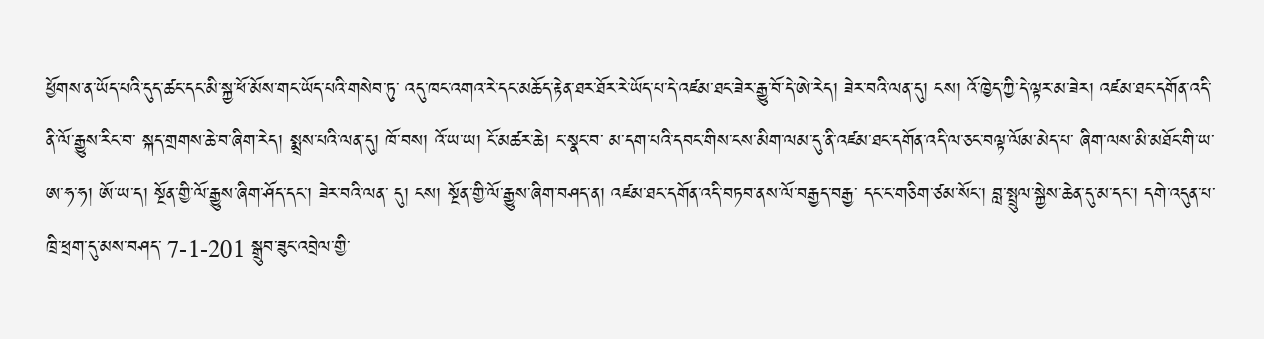ཕྱོགས་ན་ཡོད་པའི་དུད་ཚང་དང་མི་སྐྱ་ཕོ་མོས་གང་ཡོད་པའི་གསེབ་ཏུ་ འདུ་ཁང་འགའ་རེ་དང་མཆོད་རྟེན་ཐར་ཐོར་རེ་ཡོད་པ་དེ་འཛམ་ཐང་ཟེར་རྒྱུ་བོ་དེ་ཨེ་རེད། ཟེར་བའི་ལན་དུ། ངས། འོ་ཁྱེད་ཀྱི་དེ་ལྟར་མ་ཟེར། འཛམ་ཐང་དགོན་འདི་ནི་ལོ་རྒྱུས་རིང་བ་ སྐད་གྲགས་ཆེ་བ་ཞིག་རེད། སྨྲས་པའི་ལན་དུ། ཁོ་བས། འོ་ཡ་ཡ། ངོ་མཚར་ཆེ། ང་སྣང་བ་ མ་དག་པའི་དབང་གིས་ངས་མིག་ལམ་དུ་ནི་འཛམ་ཐང་དགོན་འདི་ལ་ཅང་བལྟ་ལོམ་མེད་པ་ ཞིག་ལས་མི་མཐོང་གི་ཡ་ཨ་ཧ་ཧ། ཨོ་ཡ་ད། སྔོན་གྱི་ལོ་རྒྱུས་ཞིག་ཤོད་དང་། ཟེར་བའི་ལན་ དུ། ངས། སྔོན་གྱི་ལོ་རྒྱུས་ཞིག་བཤད་ན། འཛམ་ཐང་དགོན་འདི་བཏབ་ནས་ལོ་བརྒྱད་བརྒྱ་ དང་ང་གཅིག་ཙམ་སོང་། བླ་སྤྲུལ་སྐྱེས་ཆེན་དུ་མ་དང་། དགེ་འདུན་པ་ཁྲི་ཕྲག་དུ་མས་བཤད་ 7-1-201 སྒྲུབ་ཟུང་འབྲེལ་གྱི་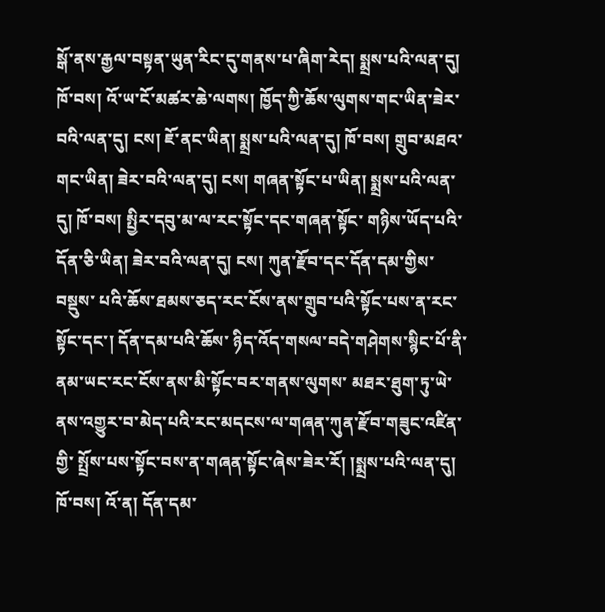སྒོ་ནས་རྒྱལ་བསྟན་ཡུན་རིང་དུ་གནས་པ་ཞིག་རེད། སྨྲས་པའི་ལན་དུ། ཁོ་བས། འོ་ཡ་ངོ་མཚར་ཆེ་ལགས། ཁྱོད་ཀྱི་ཆོས་ལུགས་གང་ཡིན་ཟེར་བའི་ལན་དུ། ངས། ཇོ་ནང་ཡིན། སྨྲས་པའི་ལན་དུ། ཁོ་བས། གྲུབ་མཐའ་གང་ཡིན། ཟེར་བའི་ལན་དུ། ངས། གཞན་སྟོང་པ་ཡིན། སྨྲས་པའི་ལན་དུ། ཁོ་བས། སྤྱིར་དབུ་མ་ལ་རང་སྟོང་དང་གཞན་སྟོང་ གཉིས་ཡོད་པའི་དོན་ཅི་ཡིན། ཟེར་བའི་ལན་དུ། ངས། ཀུན་རྫོབ་དང་དོན་དམ་གྱིས་བསྡུས་ པའི་ཆོས་ཐམས་ཅད་རང་ངོས་ནས་གྲུབ་པའི་སྟོང་པས་ན་རང་སྟོང་དང་། དོན་དམ་པའི་ཆོས་ ཉིད་འོད་གསལ་བདེ་གཤེགས་སྙིང་པོ་ནི་ནམ་ཡང་རང་ངོས་ནས་མི་སྟོང་བར་གནས་ལུགས་ མཐར་ཐུག་ཏུ་ཡེ་ནས་འགྱུར་བ་མེད་པའི་རང་མདངས་ལ་གཞན་ཀུན་རྫོབ་གཟུང་འཛིན་གྱི་ སྤྲོས་པས་སྟོང་བས་ན་གཞན་སྟོང་ཞེས་ཟེར་རོ། །སྨྲས་པའི་ལན་དུ། ཁོ་བས། འོ་ན། དོན་དམ་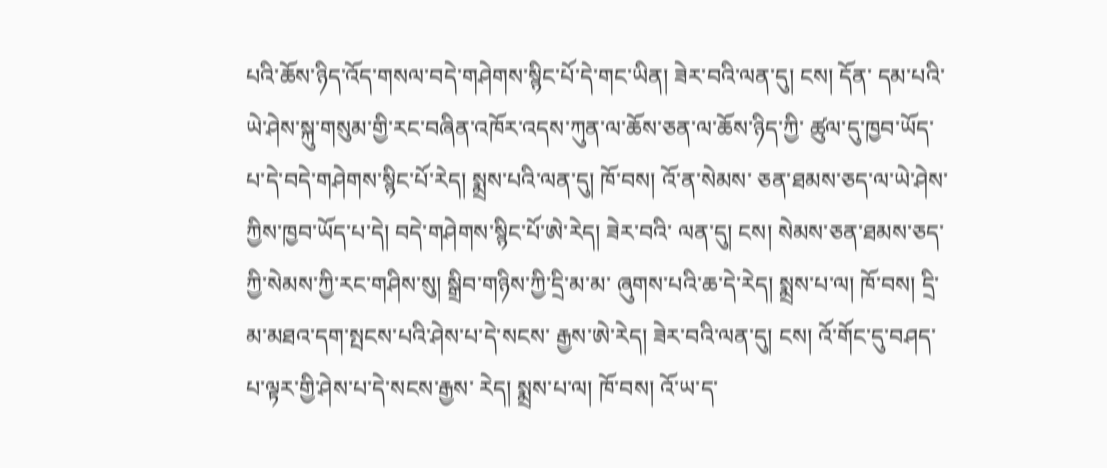པའི་ཆོས་ཉིད་འོད་གསལ་བདེ་གཤེགས་སྙིང་པོ་དེ་གང་ཡིན། ཟེར་བའི་ལན་དུ། ངས། དོན་ དམ་པའི་ཡེ་ཤེས་སྐུ་གསུམ་གྱི་རང་བཞིན་འཁོར་འདས་ཀུན་ལ་ཆོས་ཅན་ལ་ཆོས་ཉིད་ཀྱི་ ཚུལ་དུ་ཁྱབ་ཡོད་པ་དེ་བདེ་གཤེགས་སྙིང་པོ་རེད། སྨྲས་པའི་ལན་དུ། ཁོ་བས། འོ་ན་སེམས་ ཅན་ཐམས་ཅད་ལ་ཡེ་ཤེས་ཀྱིས་ཁྱབ་ཡོད་པ་དེ། བདེ་གཤེགས་སྙིང་པོ་ཨེ་རེད། ཟེར་བའི་ ལན་དུ། ངས། སེམས་ཅན་ཐམས་ཅད་ཀྱི་སེམས་ཀྱི་རང་གཤིས་སུ། སྒྲིབ་གཉིས་ཀྱི་དྲི་མ་མ་ ཞུགས་པའི་ཆ་དེ་རེད། སྨྲས་པ་ལ། ཁོ་བས། དྲི་མ་མཐའ་དག་སྤངས་པའི་ཤེས་པ་དེ་སངས་ རྒྱས་ཨེ་རེད། ཟེར་བའི་ལན་དུ། ངས། འོ་གོང་དུ་བཤད་པ་ལྟར་གྱི་ཤེས་པ་དེ་སངས་རྒྱས་ རེད། སྨྲས་པ་ལ། ཁོ་བས། འོ་ཡ་ད་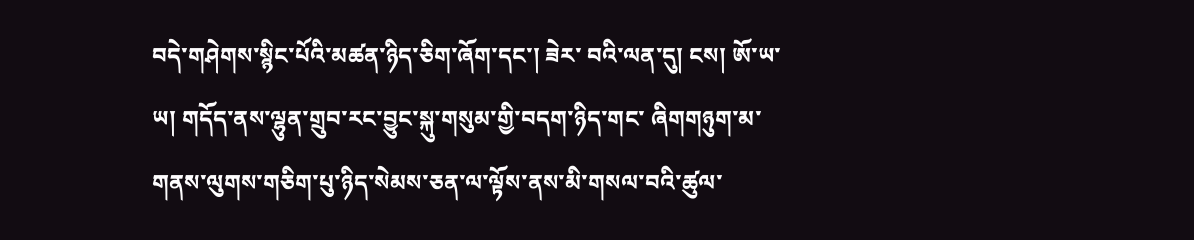བདེ་གཤེགས་སྙིང་པོའི་མཚན་ཉིད་ཅིག་ཞོག་དང་། ཟེར་ བའི་ལན་དུ། ངས། ཨོ་ཡ་ཡ། གདོད་ནས་ལྷུན་གྲུབ་རང་བྱུང་སྐུ་གསུམ་གྱི་བདག་ཉིད་གང་ ཞིགགཉུག་མ་གནས་ལུགས་གཅིག་པུ་ཉིད་སེམས་ཅན་ལ་ལྟོས་ནས་མི་གསལ་བའི་ཚུལ་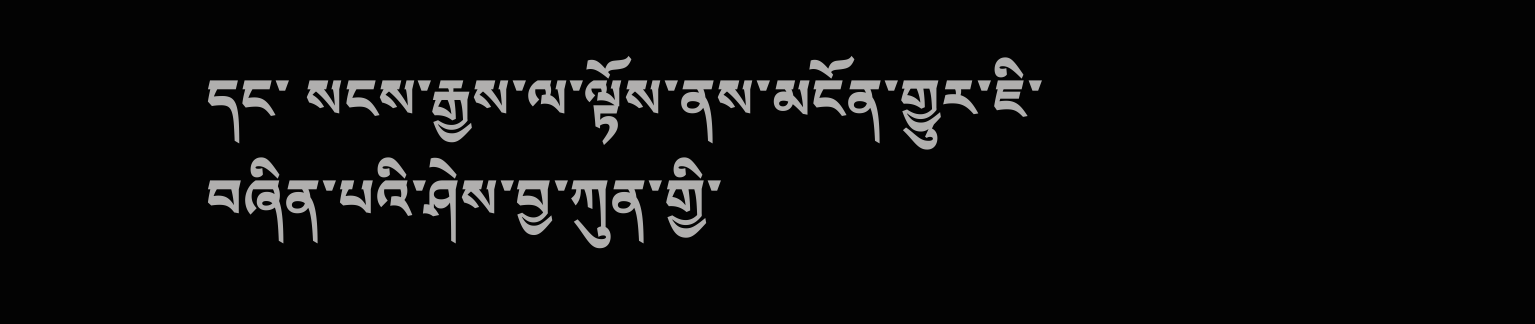དང་ སངས་རྒྱས་ལ་ལྟོས་ནས་མངོན་གྱུར་ཇི་བཞིན་པའི་ཤེས་བྱ་ཀུན་གྱི་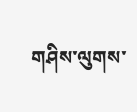གཤིས་ལུགས་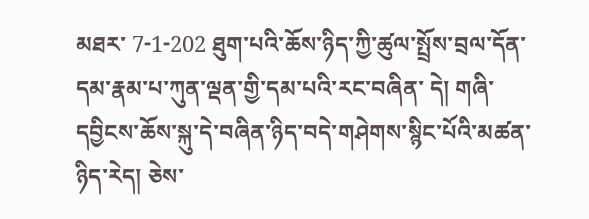མཐར་ 7-1-202 ཐུག་པའི་ཆོས་ཉིད་ཀྱི་ཚུལ་སྤྲོས་བྲལ་དོན་དམ་རྣམ་པ་ཀུན་ལྡན་གྱི་དམ་པའི་རང་བཞིན་ དེ། གཞི་དབྱིངས་ཆོས་སྐུ་དེ་བཞིན་ཉིད་བདེ་གཤེགས་སྙིང་པོའི་མཚན་ཉིད་རེད། ཅེས་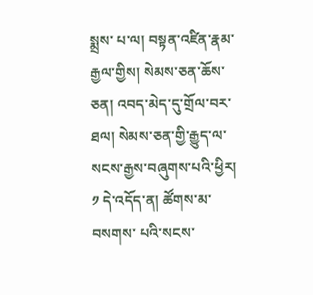སྨྲས་ པ་ལ། བསྟན་འཛིན་རྣམ་རྒྱལ་གྱིས། སེམས་ཅན་ཆོས་ཅན། འབད་མེད་དུ་གྲོལ་བར་ཐལ། སེམས་ཅན་གྱི་རྒྱུད་ལ་སངས་རྒྱས་བཞུགས་པའི་ཕྱིར། ༡ དེ་འདོད་ན། ཚོགས་མ་བསགས་ པའི་སངས་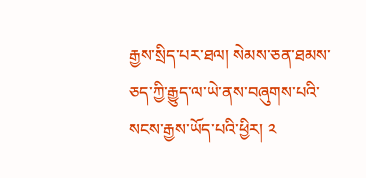རྒྱས་སྲིད་པར་ཐལ། སེམས་ཅན་ཐམས་ཅད་ཀྱི་རྒྱུད་ལ་ཡེ་ནས་བཞུགས་པའི་ སངས་རྒྱས་ཡོད་པའི་ཕྱིར། ༢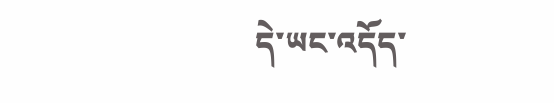དེ་ཡང་འདོད་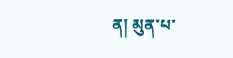ན། མུན་པ་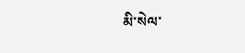མི་སེལ་